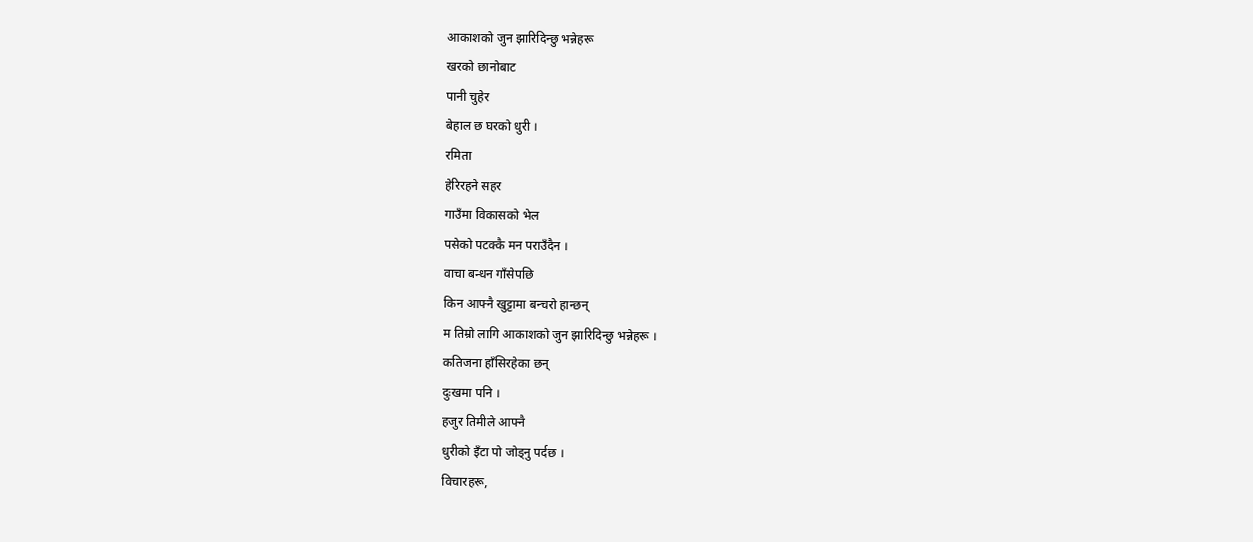आकाशको जुन झारिदिन्छु भन्नेहरू
खरको छानोबाट
पानी चुहेर
बेहाल छ घरको धुरी ।
रमिता
हेरिरहने सहर
गाउँमा विकासको भेल
पसेको पटक्कै मन पराउँदैन ।
वाचा बन्धन गाँसेपछि
किन आफ्नै खुट्टामा बन्चरो हान्छन्
म तिम्रो लागि आकाशको जुन झारिदिन्छु भन्नेहरू ।
कतिजना हाँसिरहेका छन्
दुःखमा पनि ।
हजुर तिमीले आफ्नै
धुरीको इँटा पो जोड्नु पर्दछ ।
विचारहरू,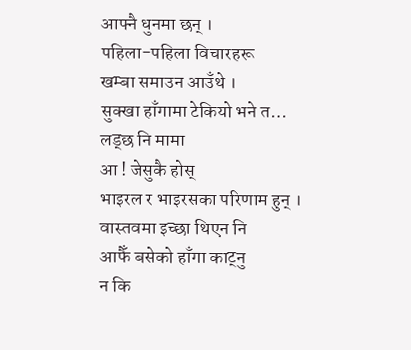आफ्नै धुनमा छन् ।
पहिला-पहिला विचारहरू
खम्बा समाउन आउँथे ।
सुक्खा हाँगामा टेकियो भने त…
लड्छ नि मामा
आ ! जेसुकै होस्
भाइरल र भाइरसका परिणाम हुन् ।
वास्तवमा इच्छा थिएन नि
आफैँ बसेको हाँगा काट्नु
न कि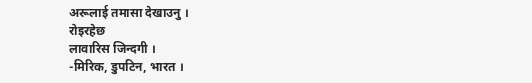अरूलाई तमासा देखाउनु ।
रोइरहेछ
लावारिस जिन्दगी ।
-मिरिक, डुपटिन, भारत ।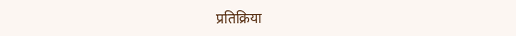प्रतिक्रिया